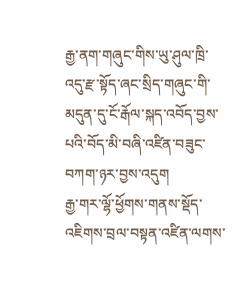རྒྱ་ནག་གཞུང་གིས་ཡུ་ཤུལ་ཁྲི་འདུ་རྫ་སྟོད་ཞང་སྲིད་གཞུང་གི་མདུན་དུ་ངོ་རྒོལ་སྐད་འབོད་བྱས་པའི་བོད་མི་བཞི་འཛིན་བཟུང་བཀག་ཉར་བྱས་འདུག
རྒྱ་གར་ལྷོ་ཕྱོགས་གནས་སྡོད་འཇིགས་བྲལ་བསྟན་འཛིན་ལགས་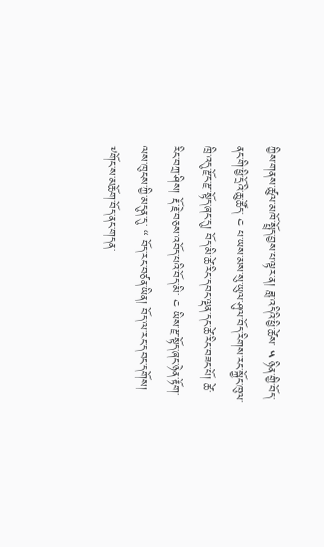ཀྱིས་གནས་ཚུལ་མཁོ་སྤྲོད་བྱས་པ་ལྟར་ན། ཟླ་འདིའི་ཕྱི་ཚེས་ ༥ ཉིན་གྱི་བོད་ནང་གི་ཕྱི་དྲོའི་ཆུ་ཚོད་ ༤ པ་ཡས་མས་སུ་ཡུལ་ཤུལ་བོད་རིགས་རང་སྐྱོང་ཁུལ་ཁྲི་འདུ་རྫོང་རྫ་སྟོད་ཞང་དུ། བོད་མི་ཚེ་རིང་དབང་ལྡན་དང་ཚེ་རིང་བཟང་པོ། ཚེ་རིང་བཀྲ་ཤིས། རྡོ་རྗེ་བཅས་འབོད་པའི་བོད་མི་ ༤ ཡིས་རྫ་སྟོད་ཞང་ཉེན་རྟོག་ལས་ཁུངས་ཀྱི་མདུན་དུ་ “ བོད་རང་བཙན་ཡིན། བོད་ལ་རང་དབང་དགོས། ༸གོང་ས་མཆོག་བོད་ནང་གདན་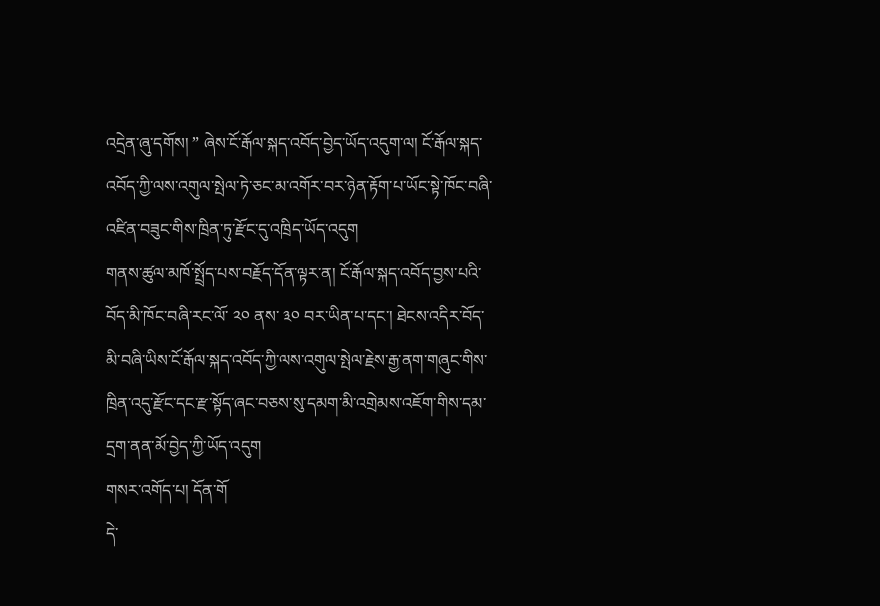འདྲེན་ཞུ་དགོས། ” ཞེས་ངོ་རྒོལ་སྐད་འབོད་བྱེད་ཡོད་འདུག་ལ། ངོ་རྒོལ་སྐད་འབོད་ཀྱི་ལས་འགུལ་སྤེལ་ཏེ་ཅང་མ་འགོར་བར་ཉེན་རྟོག་པ་ཡོང་སྟེ་ཁོང་བཞི་འཛིན་བཟུང་གིས་ཁྲིན་ཏུ་རྫོང་དུ་འཁྲིད་ཡོད་འདུག
གནས་ཚུལ་མཁོ་སྤྲོད་པས་བརྗོད་དོན་ལྟར་ན། ངོ་རྒོལ་སྐད་འབོད་བྱས་པའི་བོད་མི་ཁོང་བཞི་རང་ལོ་ ༢༠ ནས་ ༣༠ བར་ཡིན་པ་དང་། ཐེངས་འདིར་བོད་མི་བཞི་ཡིས་ངོ་རྒོལ་སྐད་འབོད་ཀྱི་ལས་འགུལ་སྤེལ་རྗེས་རྒྱ་ནག་གཞུང་གིས་ཁྲིན་འདུ་རྫོང་དང་རྫ་སྟོད་ཞང་བཅས་སུ་དམག་མི་འགྲེམས་འཇོག་གིས་དམ་དྲག་ནན་མོ་བྱེད་ཀྱི་ཡོད་འདུག
གསར་འགོད་པ། དོན་གོ
དེ་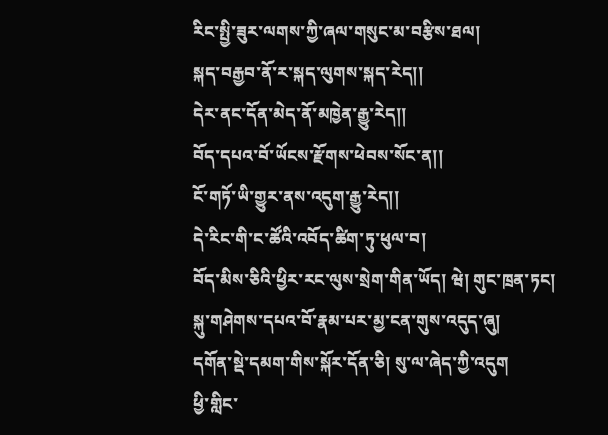རིང་སྤྱི་ཟུར་ལགས་ཀྱི་ཞལ་གསུང་མ་བརྩིས་ཐལ།
སྐད་བརྒྱབ་ནོ་ར་སྐད་ལུགས་སྐད་རེད།།
དེར་ནང་དོན་མེད་ནོ་མཁྱེན་རྒྱུ་རེད།།
བོད་དཔའ་བོ་ཡོངས་རྫོགས་ཕེབས་སོང་ན།།
ངོ་གཏོ་ཡི་གྱུར་ནས་འདུག་རྒྱུ་རེད།།
དེ་རིང་གི་ང་ཚོའི་འབོད་ཚིག་ཏུ་ཕུལ་བ།
བོད་མིས་ཅིའི་ཕྱིར་རང་ལུས་སྲེག་གིན་ཡོད། ཝེ། གུང་ཁྲན་ཏང།
སྐུ་གཤེགས་དཔའ་བོ་རྣམ་པར་མྱ་ངན་གུས་འདུད་ཞུ།
དགོན་སྡེ་དམག་གིས་སྐོར་དོན་ཅི། སུ་ལ་ཞེད་ཀྱི་འདུག
ཕྱི་གླིང་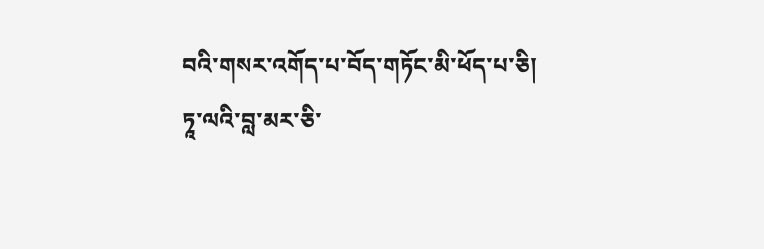བའི་གསར་འགོད་པ་བོད་གཏོང་མི་ཕོད་པ་ཅི།
ཏཱ་ལའི་བླ་མར་ཅི་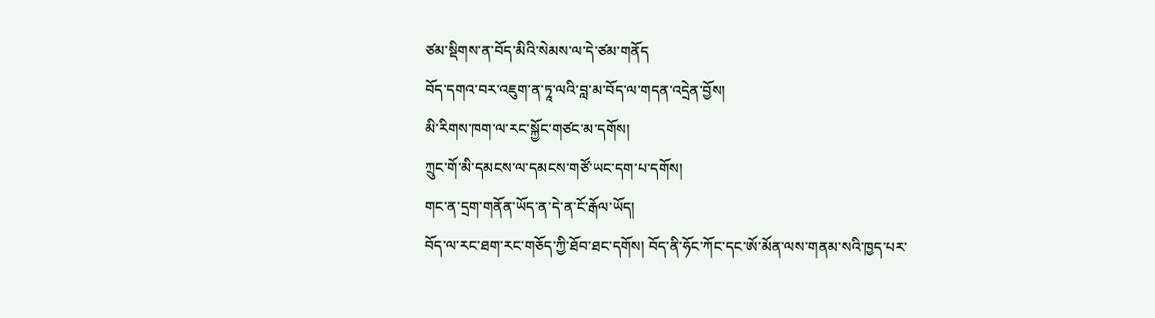ཙམ་སྡིགས་ན་བོད་མིའི་སེམས་ལ་དེ་ཙམ་གནོད
བོད་དགའ་བར་འཇུག་ན་ཏཱ་ལའི་བླ་མ་བོད་ལ་གདན་འདྲེན་བྱོས།
མི་རིགས་ཁག་ལ་རང་སྐྱོང་གཙང་མ་དགོས།
ཀྲུང་གོ་མི་དམངས་ལ་དམངས་གཙོ་ཡང་དག་པ་དགོས།
གང་ན་དྲག་གནོན་ཡོད་ན་དེ་ན་ངོ་རྒོལ་ཡོད།
བོད་ལ་རང་ཐག་རང་གཅོད་ཀྱི་ཐོབ་ཐང་དགོས། བོད་ནི་ཧོང་ཀོང་དང་ཨོ་མོན་ལས་གནམ་སའི་ཁྱད་པར་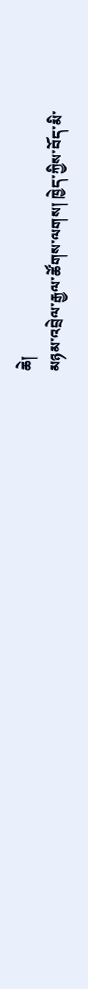ཆེ།
མཉམ་འབྲེལ་རྒྱལ་ཚོགས་ལགས། ཁྱེད་ཀྱིས་བོད་མི་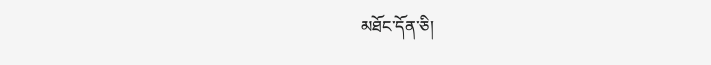མཐོང་དོན་ཅི།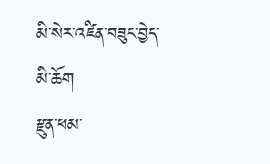མི་སེར་འཛིན་བཟུང་བྱེད་མི་ཆོག
རྫུན་ཕམ་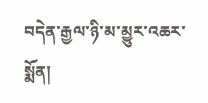བདེན་རྒྱལ་ཉི་མ་མྱུར་འཆར་སྨོན།